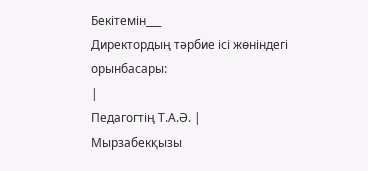Бекітемін___
Директордың тәрбие ісі жөніндегі орынбасары:
|
Педагогтің Т.А.Ә. |
Мырзабекқызы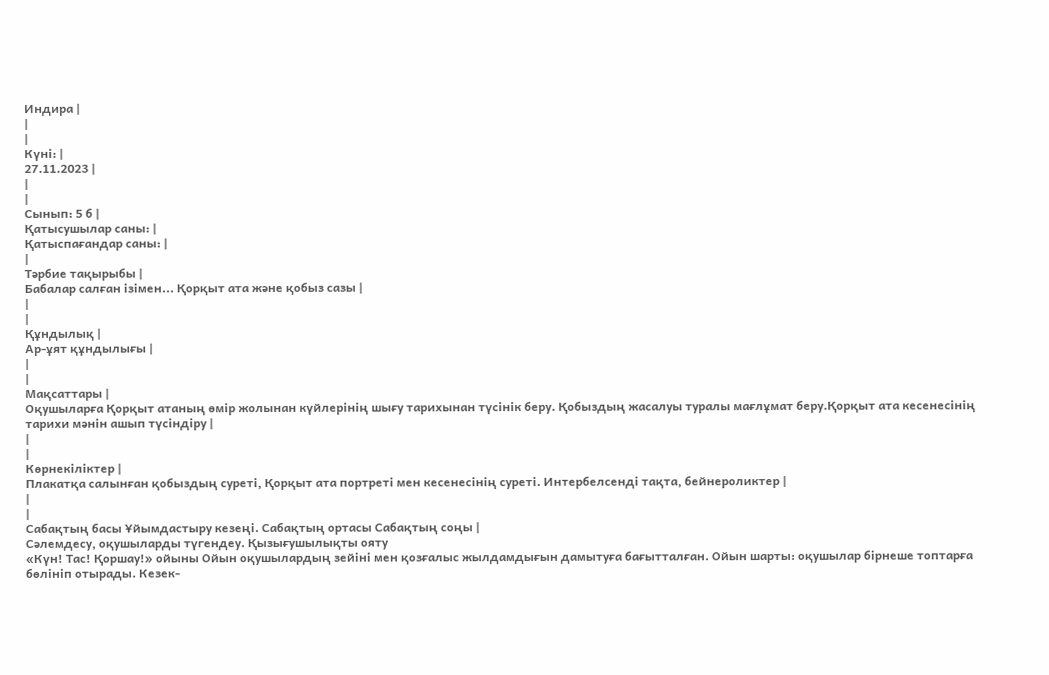Индира |
|
|
Күні: |
27.11.2023 |
|
|
Сынып: 5 б |
Қатысушылар саны: |
Қатыспағандар саны: |
|
Тәрбие тақырыбы |
Бабалар салған ізімен... Қорқыт ата және қобыз сазы |
|
|
Құндылық |
Ар-ұят құндылығы |
|
|
Мақсаттары |
Оқушыларға Қорқыт атаның өмір жолынан күйлерінің шығу тарихынан түсінік беру. Қобыздың жасалуы туралы мағлұмат беру.Қорқыт ата кесенесінің тарихи мәнін ашып түсіндіру |
|
|
Көрнекіліктер |
Плакатқа салынған қобыздың суреті, Қорқыт ата портреті мен кесенесінің суреті. Интербелсенді тақта, бейнероликтер |
|
|
Сабақтың басы Ұйымдастыру кезеңі. Сабақтың ортасы Сабақтың соңы |
Сəлемдесу, оқушыларды түгендеу. Қызығушылықты ояту
«Күн! Тас! Қоршау!» ойыны Ойын оқушылардың зейіні мен қозғалыс жылдамдығын дамытуға бағытталған. Ойын шарты: оқушылар бірнеше топтарға бөлініп отырады. Кезек-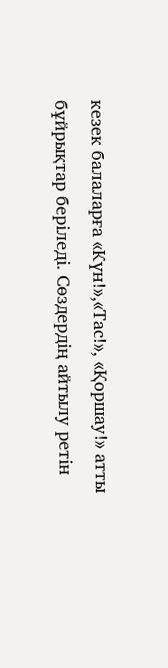кезек балаларға «Күн!»,«Тас!», «Қоршау!» атты бұйрықтар беріледі. Сөздердің айтылу ретін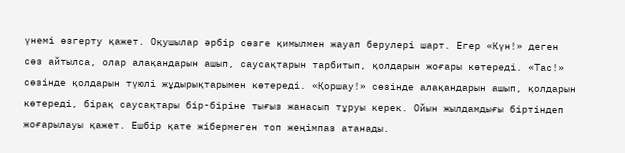үнемі өзгерту қажет. Оқушылар əрбір сөзге қимылмен жауап берулері шарт. Егер «Күн!» деген сөз айтылса, олар алақандарын ашып, саусақтарын тарбитып, қолдарын жоғары көтереді. «Тас!» сөзінде қолдарын түюлі жұдырықтарымен көтереді. «Қоршау!» сөзінде алақандарын ашып, қолдарын көтереді, бірақ саусақтары бір-біріне тығыз жанасып тұруы керек. Ойын жылдамдығы біртіндеп жоғарылауы қажет. Ешбір қате жібермеген топ жеңімпаз атанады.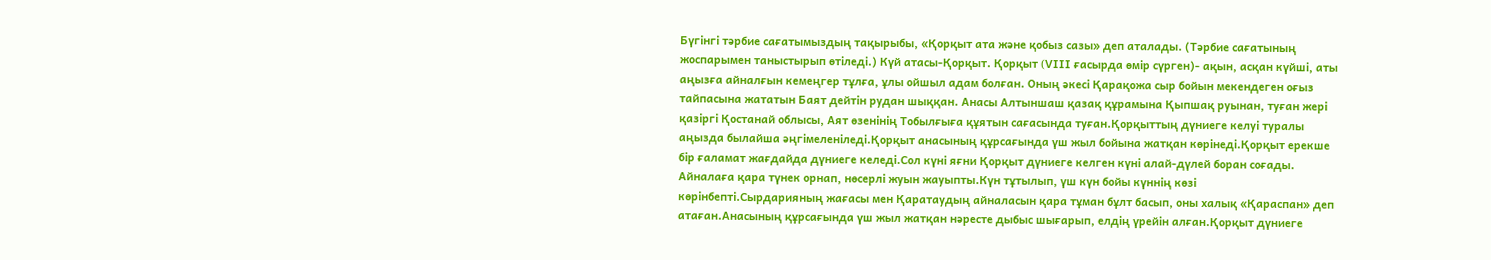Бүгінгі тәрбие сағатымыздың тақырыбы, «Қорқыт ата және қобыз сазы» деп аталады. (Тәрбие сағатының жоспарымен таныстырып өтіледі.) Күй атасы-Қорқыт. Қорқыт (VІІІ ғасырда өмір сүрген)- ақын, асқан күйші, аты аңызға айналғын кемеңгер тұлға, ұлы ойшыл адам болған. Оның әкесі Қарақожа сыр бойын мекендеген оғыз тайпасына жататын Баят дейтін рудан шыққан. Анасы Алтыншаш қазақ құрамына Қыпшақ руынан, туған жері қазіргі Қостанай облысы, Аят өзенінің Тобылғыға құятын сағасында туған.Қорқыттың дүниеге келуі туралы аңызда былайша әңгімеленіледі.Қорқыт анасының құрсағында үш жыл бойына жатқан көрінеді.Қорқыт ерекше бір ғаламат жағдайда дүниеге келеді.Сол күні яғни Қорқыт дүниеге келген күні алай-дүлей боран соғады. Айналаға қара түнек орнап, нөсерлі жуын жауыпты.Күн тұтылып, үш күн бойы күннің көзі көрінбепті.Сырдарияның жағасы мен Қаратаудың айналасын қара тұман бұлт басып, оны халық «Қараспан» деп атаған.Анасының құрсағында үш жыл жатқан нәресте дыбыс шығарып, елдің үрейін алған.Қорқыт дүниеге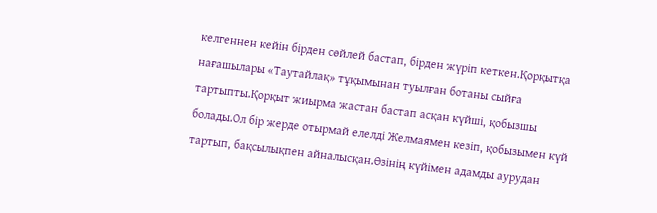келгеннен кейін бірден сөйлей бастап, бірден жүріп кеткен.Қорқытқа нағашылары «Таутайлақ» тұқымынан туылған ботаны сыйға тартыпты.Қорқыт жиырма жастан бастап асқан күйші, қобызшы болады.Ол бір жерде отырмай елелді Желмаямен кезіп, қобызымен күй тартып, бақсылықпен айналысқан.Өзінің күйімен адамды аурудан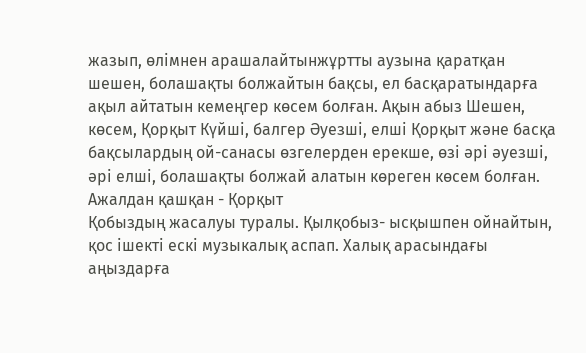жазып, өлімнен арашалайтынжұртты аузына қаратқан шешен, болашақты болжайтын бақсы, ел басқаратындарға ақыл айтатын кемеңгер көсем болған. Ақын абыз Шешен, көсем, Қорқыт Күйші, балгер Әуезші, елші Қорқыт және басқа бақсылардың ой-санасы өзгелерден ерекше, өзі әрі әуезші, әрі елші, болашақты болжай алатын көреген көсем болған. Ажалдан қашқан - Қорқыт
Қобыздың жасалуы туралы. Қылқобыз- ысқышпен ойнайтын, қос ішекті ескі музыкалық аспап. Халық арасындағы аңыздарға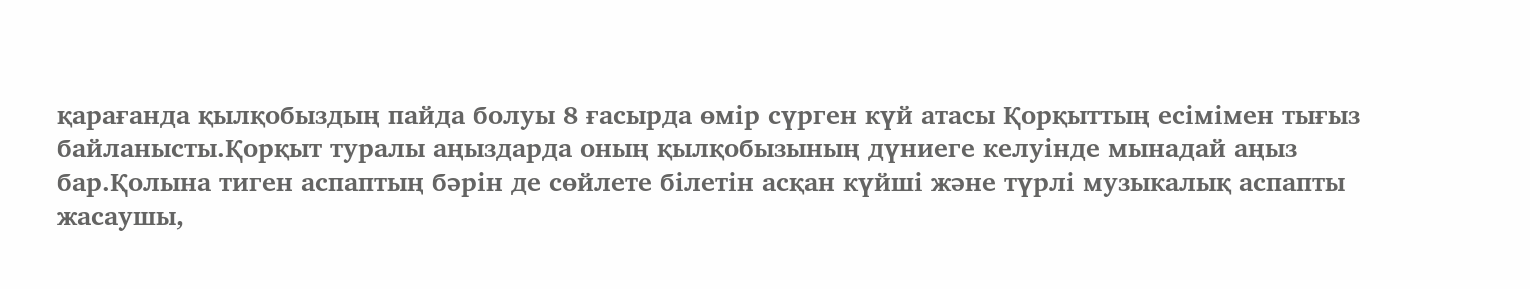қарағанда қылқобыздың пайда болуы 8 ғасырда өмір сүрген күй атасы Қорқыттың есімімен тығыз байланысты.Қорқыт туралы аңыздарда оның қылқобызының дүниеге келуінде мынадай аңыз бар.Қолына тиген аспаптың бәрін де сөйлете білетін асқан күйші және түрлі музыкалық аспапты жасаушы,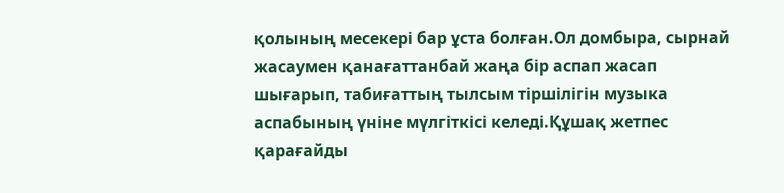қолының месекері бар ұста болған.Ол домбыра, сырнай жасаумен қанағаттанбай жаңа бір аспап жасап шығарып, табиғаттың тылсым тіршілігін музыка аспабының үніне мүлгіткісі келеді.Құшақ жетпес қарағайды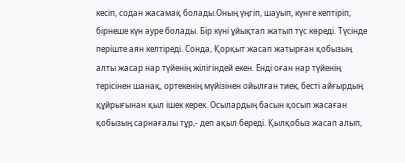кесіп, содан жасамақ болады.Оның үңгіп, шауып, күнге кептіріп, бірнеше күн әуре болады. Бір күні ұйықтап жатып түс көреді. Түсінде періште аян келтіреді. Сонда, Қорқыт жасап жатырған қобызың алты жасар нар түйенің жілігіндей екен. Енді оған нар түйенің терісінен шанақ, ортекенің мүйізінен ойылған тиек, бесті айғырдың құйрығынан қыл ішек керек. Осылардың басын қосып жасаған қобызың сарнағалы тұр,- деп ақыл береді. Қылқобыз жасап алып,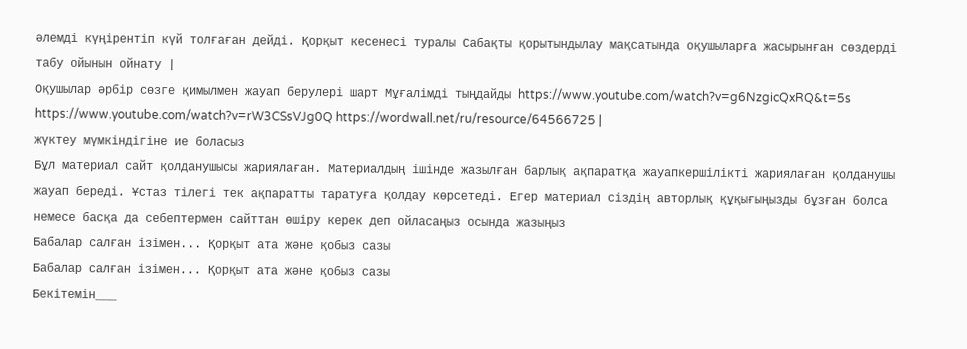әлемді күңірентіп күй толғаған дейді. Қорқыт кесенесі туралы Сабақты қорытындылау мақсатында оқушыларға жасырынған сөздерді табу ойынын ойнату |
Оқушылар əрбір сөзге қимылмен жауап берулері шарт Мұғалімді тыңдайды https://www.youtube.com/watch?v=g6NzgicQxRQ&t=5s https://www.youtube.com/watch?v=rW3CSsVJg0Q https://wordwall.net/ru/resource/64566725 |
жүктеу мүмкіндігіне ие боласыз
Бұл материал сайт қолданушысы жариялаған. Материалдың ішінде жазылған барлық ақпаратқа жауапкершілікті жариялаған қолданушы жауап береді. Ұстаз тілегі тек ақпаратты таратуға қолдау көрсетеді. Егер материал сіздің авторлық құқығыңызды бұзған болса немесе басқа да себептермен сайттан өшіру керек деп ойласаңыз осында жазыңыз
Бабалар салған ізімен... Қорқыт ата және қобыз сазы
Бабалар салған ізімен... Қорқыт ата және қобыз сазы
Бекітемін___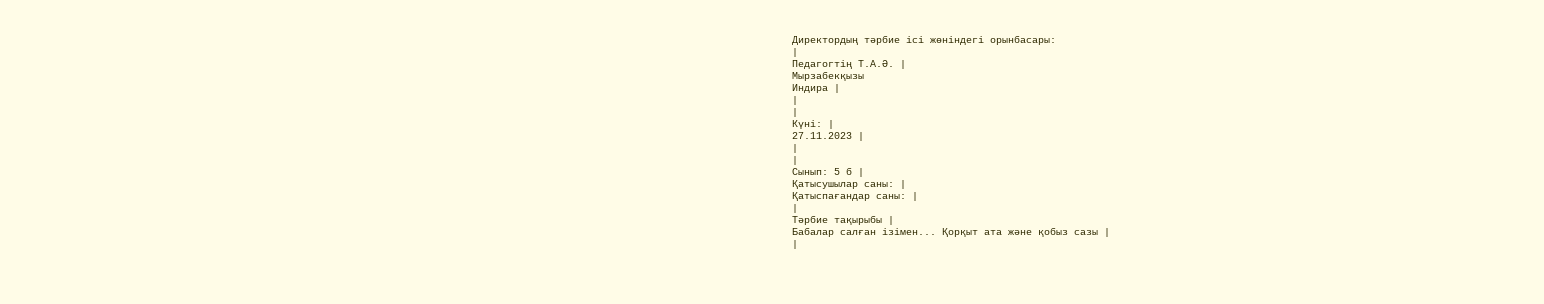Директордың тәрбие ісі жөніндегі орынбасары:
|
Педагогтің Т.А.Ә. |
Мырзабекқызы
Индира |
|
|
Күні: |
27.11.2023 |
|
|
Сынып: 5 б |
Қатысушылар саны: |
Қатыспағандар саны: |
|
Тәрбие тақырыбы |
Бабалар салған ізімен... Қорқыт ата және қобыз сазы |
|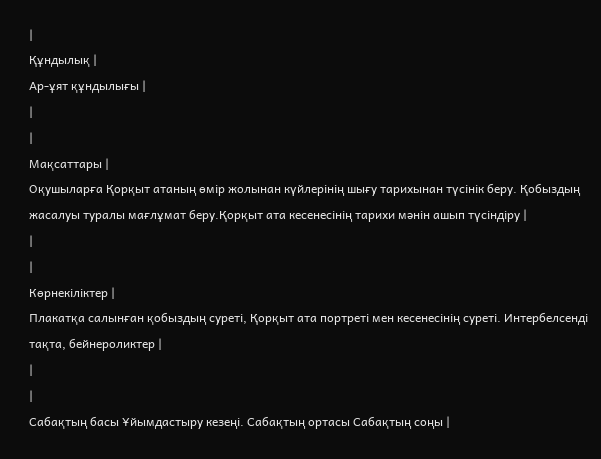|
Құндылық |
Ар-ұят құндылығы |
|
|
Мақсаттары |
Оқушыларға Қорқыт атаның өмір жолынан күйлерінің шығу тарихынан түсінік беру. Қобыздың жасалуы туралы мағлұмат беру.Қорқыт ата кесенесінің тарихи мәнін ашып түсіндіру |
|
|
Көрнекіліктер |
Плакатқа салынған қобыздың суреті, Қорқыт ата портреті мен кесенесінің суреті. Интербелсенді тақта, бейнероликтер |
|
|
Сабақтың басы Ұйымдастыру кезеңі. Сабақтың ортасы Сабақтың соңы |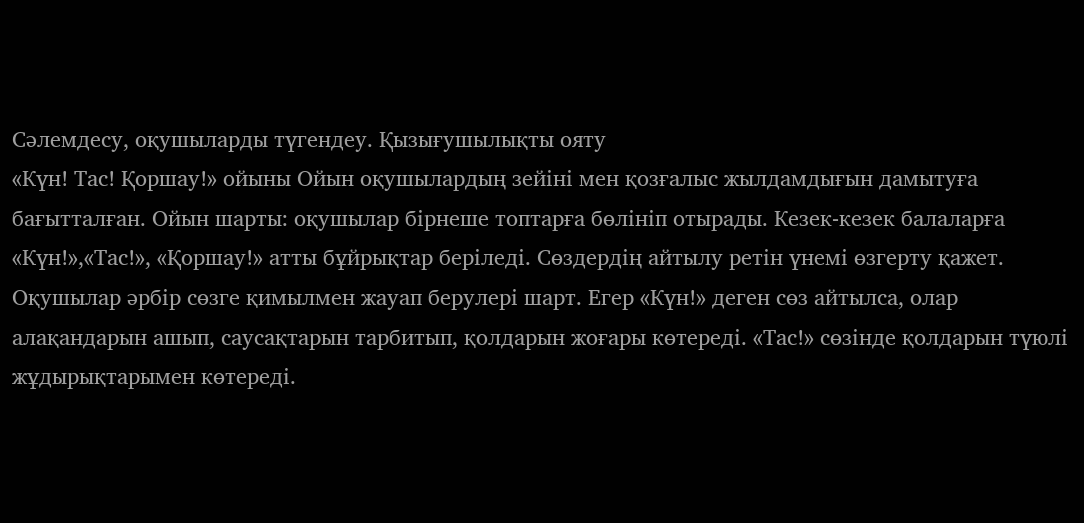Сəлемдесу, оқушыларды түгендеу. Қызығушылықты ояту
«Күн! Тас! Қоршау!» ойыны Ойын оқушылардың зейіні мен қозғалыс жылдамдығын дамытуға бағытталған. Ойын шарты: оқушылар бірнеше топтарға бөлініп отырады. Кезек-кезек балаларға «Күн!»,«Тас!», «Қоршау!» атты бұйрықтар беріледі. Сөздердің айтылу ретін үнемі өзгерту қажет. Оқушылар əрбір сөзге қимылмен жауап берулері шарт. Егер «Күн!» деген сөз айтылса, олар алақандарын ашып, саусақтарын тарбитып, қолдарын жоғары көтереді. «Тас!» сөзінде қолдарын түюлі жұдырықтарымен көтереді.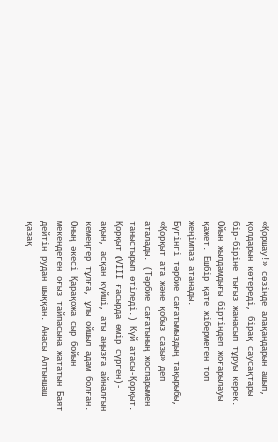«Қоршау!» сөзінде алақандарын ашып, қолдарын көтереді, бірақ саусақтары бір-біріне тығыз жанасып тұруы керек. Ойын жылдамдығы біртіндеп жоғарылауы қажет. Ешбір қате жібермеген топ жеңімпаз атанады.
Бүгінгі тәрбие сағатымыздың тақырыбы, «Қорқыт ата және қобыз сазы» деп аталады. (Тәрбие сағатының жоспарымен таныстырып өтіледі.) Күй атасы-Қорқыт. Қорқыт (VІІІ ғасырда өмір сүрген)- ақын, асқан күйші, аты аңызға айналғын кемеңгер тұлға, ұлы ойшыл адам болған. Оның әкесі Қарақожа сыр бойын мекендеген оғыз тайпасына жататын Баят дейтін рудан шыққан. Анасы Алтыншаш қазақ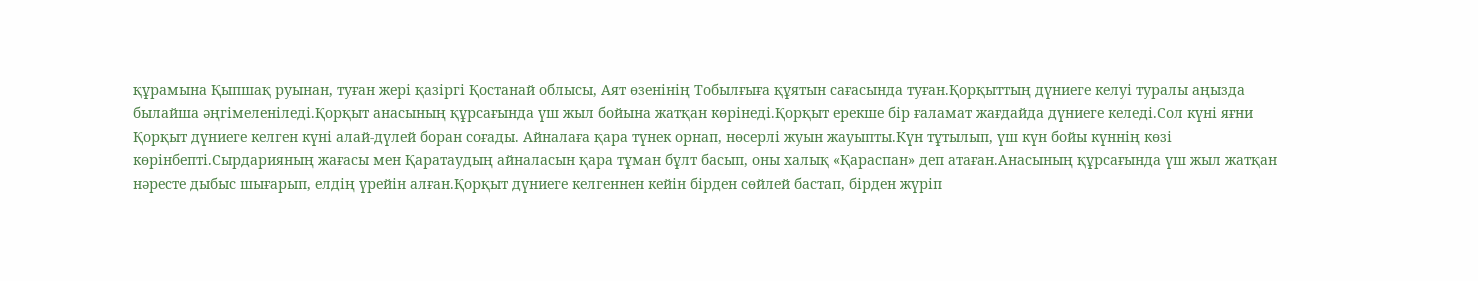құрамына Қыпшақ руынан, туған жері қазіргі Қостанай облысы, Аят өзенінің Тобылғыға құятын сағасында туған.Қорқыттың дүниеге келуі туралы аңызда былайша әңгімеленіледі.Қорқыт анасының құрсағында үш жыл бойына жатқан көрінеді.Қорқыт ерекше бір ғаламат жағдайда дүниеге келеді.Сол күні яғни Қорқыт дүниеге келген күні алай-дүлей боран соғады. Айналаға қара түнек орнап, нөсерлі жуын жауыпты.Күн тұтылып, үш күн бойы күннің көзі көрінбепті.Сырдарияның жағасы мен Қаратаудың айналасын қара тұман бұлт басып, оны халық «Қараспан» деп атаған.Анасының құрсағында үш жыл жатқан нәресте дыбыс шығарып, елдің үрейін алған.Қорқыт дүниеге келгеннен кейін бірден сөйлей бастап, бірден жүріп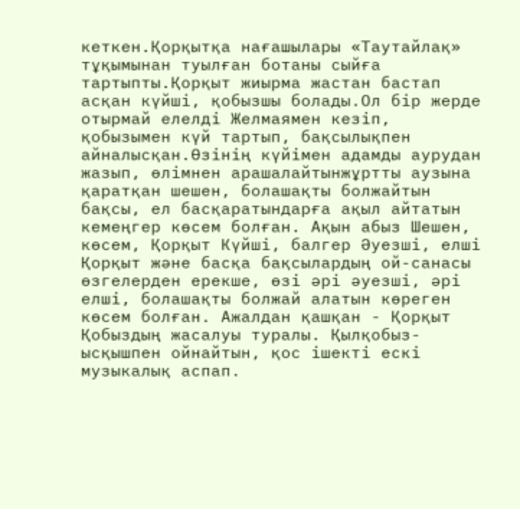кеткен.Қорқытқа нағашылары «Таутайлақ» тұқымынан туылған ботаны сыйға тартыпты.Қорқыт жиырма жастан бастап асқан күйші, қобызшы болады.Ол бір жерде отырмай елелді Желмаямен кезіп, қобызымен күй тартып, бақсылықпен айналысқан.Өзінің күйімен адамды аурудан жазып, өлімнен арашалайтынжұртты аузына қаратқан шешен, болашақты болжайтын бақсы, ел басқаратындарға ақыл айтатын кемеңгер көсем болған. Ақын абыз Шешен, көсем, Қорқыт Күйші, балгер Әуезші, елші Қорқыт және басқа бақсылардың ой-санасы өзгелерден ерекше, өзі әрі әуезші, әрі елші, болашақты болжай алатын көреген көсем болған. Ажалдан қашқан - Қорқыт
Қобыздың жасалуы туралы. Қылқобыз- ысқышпен ойнайтын, қос ішекті ескі музыкалық аспап.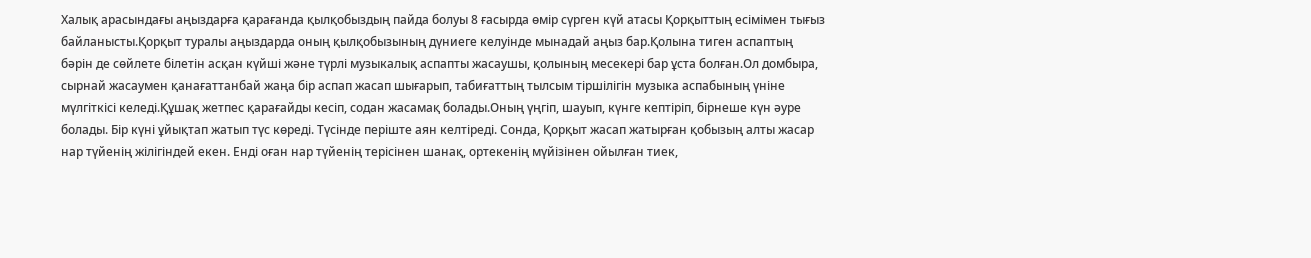Халық арасындағы аңыздарға қарағанда қылқобыздың пайда болуы 8 ғасырда өмір сүрген күй атасы Қорқыттың есімімен тығыз байланысты.Қорқыт туралы аңыздарда оның қылқобызының дүниеге келуінде мынадай аңыз бар.Қолына тиген аспаптың бәрін де сөйлете білетін асқан күйші және түрлі музыкалық аспапты жасаушы, қолының месекері бар ұста болған.Ол домбыра, сырнай жасаумен қанағаттанбай жаңа бір аспап жасап шығарып, табиғаттың тылсым тіршілігін музыка аспабының үніне мүлгіткісі келеді.Құшақ жетпес қарағайды кесіп, содан жасамақ болады.Оның үңгіп, шауып, күнге кептіріп, бірнеше күн әуре болады. Бір күні ұйықтап жатып түс көреді. Түсінде періште аян келтіреді. Сонда, Қорқыт жасап жатырған қобызың алты жасар нар түйенің жілігіндей екен. Енді оған нар түйенің терісінен шанақ, ортекенің мүйізінен ойылған тиек,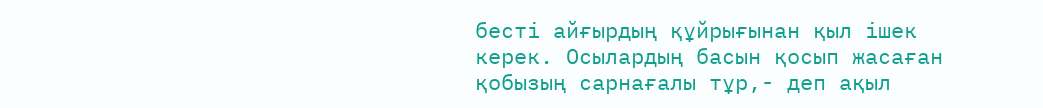бесті айғырдың құйрығынан қыл ішек керек. Осылардың басын қосып жасаған қобызың сарнағалы тұр,- деп ақыл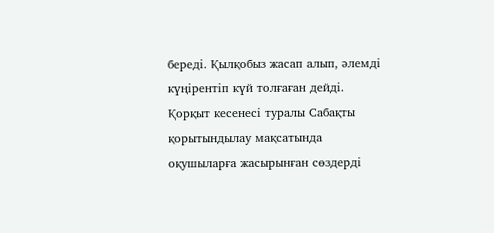береді. Қылқобыз жасап алып, әлемді күңірентіп күй толғаған дейді. Қорқыт кесенесі туралы Сабақты қорытындылау мақсатында оқушыларға жасырынған сөздерді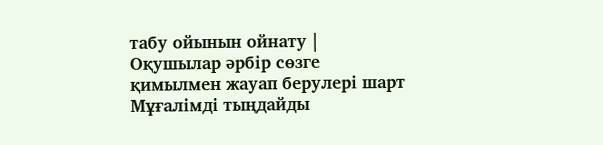табу ойынын ойнату |
Оқушылар əрбір сөзге қимылмен жауап берулері шарт Мұғалімді тыңдайды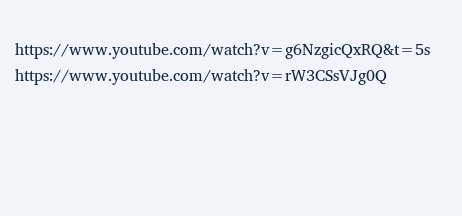https://www.youtube.com/watch?v=g6NzgicQxRQ&t=5s https://www.youtube.com/watch?v=rW3CSsVJg0Q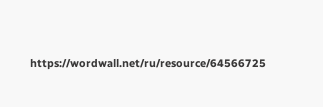https://wordwall.net/ru/resource/64566725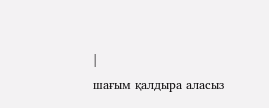|
шағым қалдыра аласыз